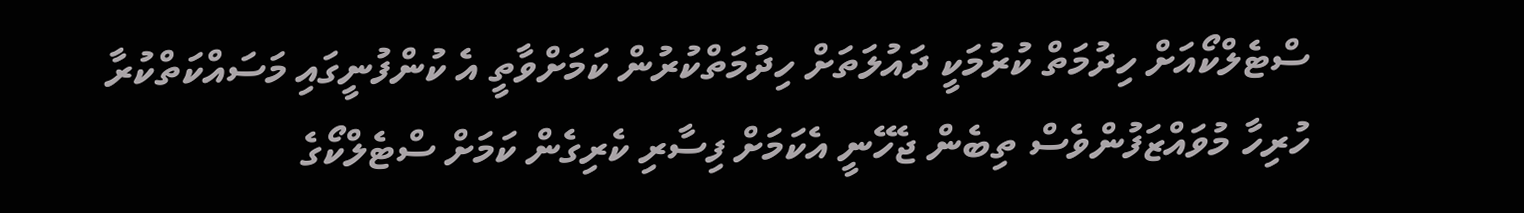ސްޓެލްކޯއަށް ހިދުމަތް ކުރުމަކީ ދައުލަތަށް ހިދުމަތްކުރުން ކަމަށްވާތީ އެ ކުންފުނީގައި މަސައްކަތްކުރާ ހުރިހާ މުވައްޒަފުންވެސް ތިބެން ޖެހޭނީ އެކަމަށް ފިސާރި ކެރިގެން ކަމަށް ސްޓެލްކޯގެ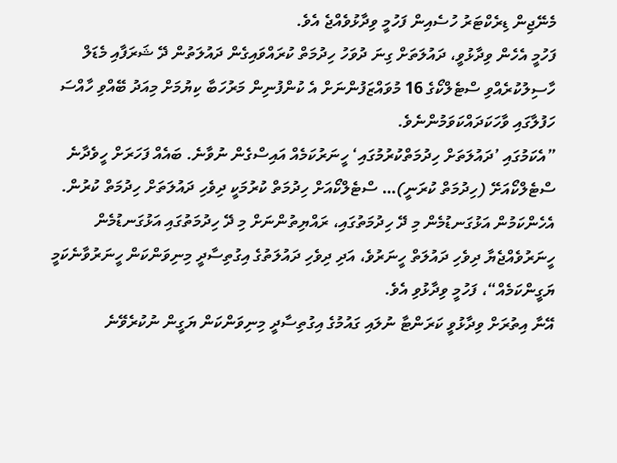މެނޭޖިން ޑިރެކްޓަރު ހުސެއިން ފަހުމީ ވިދާޅުވެއްޖެ އެވެ.
ފަހުމީ އެހެން ވިދާޅުވީ، ދައުލަތަށް ގިނަ ދުވަހު ހިދުމަތް ކުރައްވައިގެން ދައުލަތުން ދޭ ޝަރަފާއި މެޑަލް ހާސިލުކުރެއްވި ސްޓެލްކޯގެ 16 މުވައްޒަފުންނަށް އެ ކުންފުނިން މަރުހަބާ ކިޔުމަށް މިއަދު ބޭއްވި ހާއްސަ ހަފުލާގައި ވާހަކަދައްކަވަމުންނެވެ.
”އެކަމުގައި ’ދައުލަތަށް ހިދުމަތްކުރުމުގައި‘ ހީނަރުކަމެއް އައިސްގެން ނުވާނެ. ބައެއް ފަހަރަށް ހީވެދާނެ ސްޓެލްކޯއަށޭ (ހިދުމަތް ކުރަނީ)… ސްޓެލްކޯއަށް ހިދުމަތް ކުރުމަކީ ދިވެހި ދައުލަތަށް ހިދުމަތް ކުރުން. އެހެންކަމުން އަޅުގަނޑުމެން މި ދޭ ހިދުމަތުގައި، ރައްޔިތުންނަށް މި ދޭ ހިދުމަތުގައި އަޅުގަނޑުމެން ހީނަރުވެއްޖެޔާ ދިވެހި ދައުލަތް ހީނަރުވެ، އަދި ދިވެހި ދައުލަތުގެ އިގުތިސާދީ މިނިވަންކަން ހީނަރުވާނެކަމީ ޔަގީންކަމެއް“، ފަހުމީ ވިދާޅުވި އެވެ.
އޭނާ އިތުރަށް ވިދާޅުވީ ކަރަންޓާ ނުލައި ގައުމުގެ އިގުތިސާދީ މިނިވަންކަން ޔަގީން ނުކުރެވޭނެ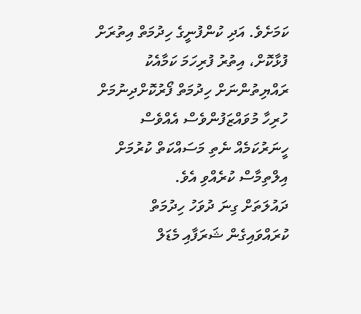ކަމަށެވެ. އަދި ކުންފުނީގެ ހިދުމަތް އިތުރަށް ފުޅާކޮށް، އިތުރު ފުރިހަމަ ކަމާއެކު ރައްޔިތުންނަށް ހިދުމަތް ފޯރުކޮށްދިނުމަށް ހުރިހާ މުވައްޒަފުންވެސް އެއްވެސް ހީނަރުކަމެއް ނެތި މަސައްކަތް ކުރުމަށް އިލްތިމާސް ކުރެއްވި އެވެ.
ދައުލަތަށް ގިނަ ދުވަހު ހިދުމަތް ކުރައްވައިގެން ޝަރަފާއި މެޑަލް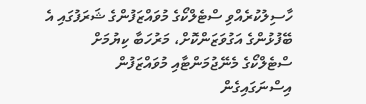ހާސިލުކުރެއްވި ސްޓެލްކޯގެ މުވައްޒަފުންގެ ޝަރަފުގައި އެ ބޭފުޅުންގެ އަގުވަޒަންކޮށް، މަރުހަބާ ކިޔުމަށް ސްޓެލްކޯގެ މެނޭޖުމަންޓާއި މުވައްޒަފުން އިސްނަގައިގެން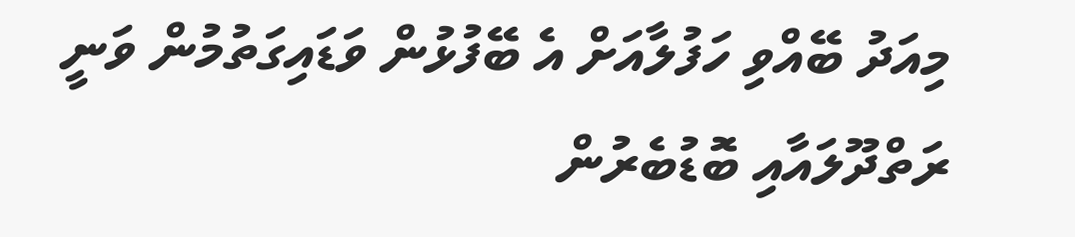މިއަދު ބޭއްވި ހަފުލާއަށް އެ ބޭފުޅުން ވަޑައިގަތުމުން ވަނީ ރަތްދޫލައާއި ބޮޑުބެރުން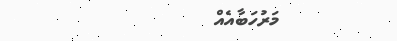މަރުހަބާއެއް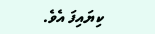ކިޔައިފަ އެވެ.